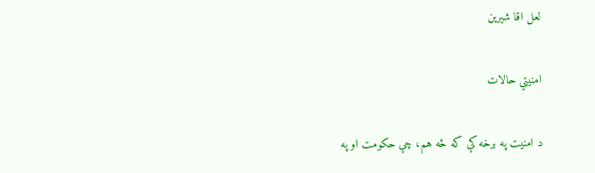لعل اقا شیرین

امنيتي حالات

د امنيت په برخه كې كه څه هم، چې حكومت او په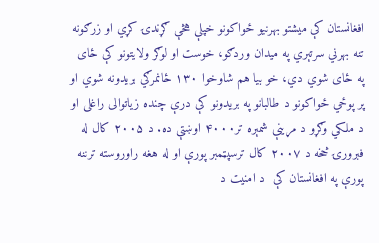افغانستان كې ميشتو بهرنيو ځواكونو خپلې هڅې ګړندۍ كړي او زرګونه تنه بهرني سرتېري په ميدان وردګو، خوست او لوګر ولايتونو كې ځاى په ځاى شوي دي، خو بيا هم شاوخوا ۱۳۰ ځانمرګي بريدونه شوي او پر پوځي ځواكونو د طالبانو په بريدونو كې درې چنده زياتوالى راغلى او د ملكي وګړو د مړينې شمېره تر۴۰۰۰ اوښتې ده. د ۲۰۰۵ كال له فبرورۍ څخه د ۲۰۰۷ كال ترسپټمبر پورې او له هغه راوروسته ترننه پورې په افغانستان كې  د امنيت د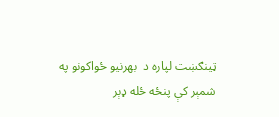ټينګښت لپاره د  بهرنيو ځواكونو په شمېر كې پنځه ځله ډېر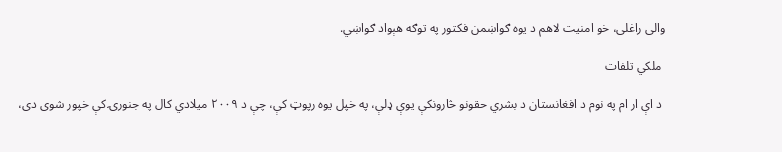والى راغلى، خو امنيت لاهم د يوه ګواښمن فكتور په توګه هېواد ګواښي.

 ملكي تلفات

 د اې ار ام په نوم د افغانستان د بشري حقونو څارونكې يوې ډلې، په خپل يوه رپوټ كې، چې د ۲۰۰۹ ميلادي كال په جنورۍ كې خپور شوى دى،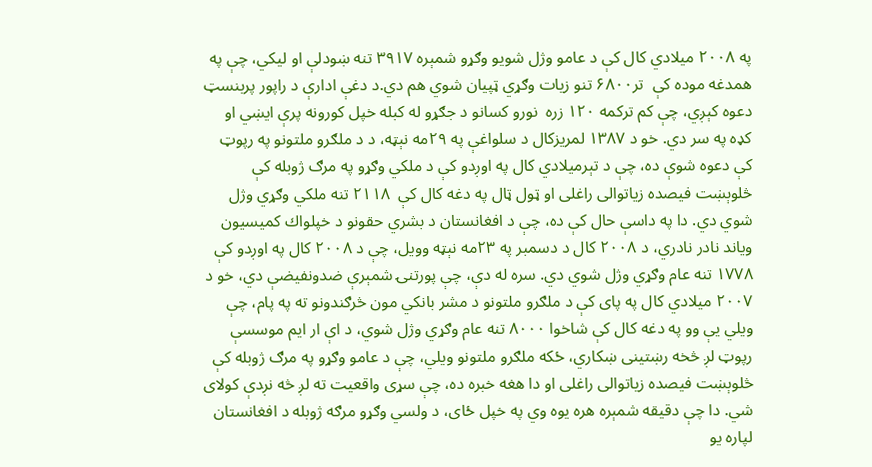په ۲۰۰۸ ميلادي كال كې د عامو وژل شويو وګړو شمېره ۳۹۱۷ تنه ښودلې او ليكي، چې په همدغه موده كې  تر۶۸۰۰ تنو زيات وګړي ټپيان شوي هم دي.د دغې ادارې د راپور پربنسټ دعوه كېږي، چې كم تركمه ۱۲۰ زره  نورو كسانو د جګړو له كبله خپل كورونه پرې ايښي او كډه په سر دي. خو د ۱۳۸۷ لمريزكال د سلواغې په ۲۹مه نېټه، د د ملګرو ملتونو په رپوټ كې دعوه شوې ده، چې د تېرميلادي كال په اوږدو كې د ملكي وګړو په مرګ ژوبله كې څلوېښت فيصده زياتوالى راغلى او ټول ټال په دغه كال كې  ۲۱۱۸ تنه ملكي وګړي وژل شوي دي. دا په داسې حال كې ده، چې د افغانستان د بشري حقونو د خپلواك كميسيون وياند نادر نادري، د ۲۰۰۸ كال د دسمبر په ۲۳مه نېټه وويل، چې د ۲۰۰۸ كال په اوږدو كې ۱۷۷۸ تنه عام وګړي وژل شوي دي. سره له دې، چې پورتنۍ شمېرې ضدونفيضې دي، خو د ۲۰۰۷ ميلادي كال په پاى كې د ملګرو ملتونو د مشر بانكي مون څرګندونو ته په پام، چې ويلي يې وو په دغه كال كې شاخوا ۸۰۰۰ تنه عام وګړي وژل شوي، د اې ار ايم موسسې رپوټ لږ څخه رښتينى ښكاري، ځكه ملګرو ملتونو ويلي، چې د عامو وګړو په مرګ ژوبله كې څلوېښت فيصده زياتوالى راغلى او دا هغه خبره ده، چې سړى واقعيت ته لږ څه نږدې كولاى شي. دا چې دقيقه شمېره هره يوه وي په خپل ځاى، د ولسي وګړو مرګه ژوبله د افغانستان لپاره يو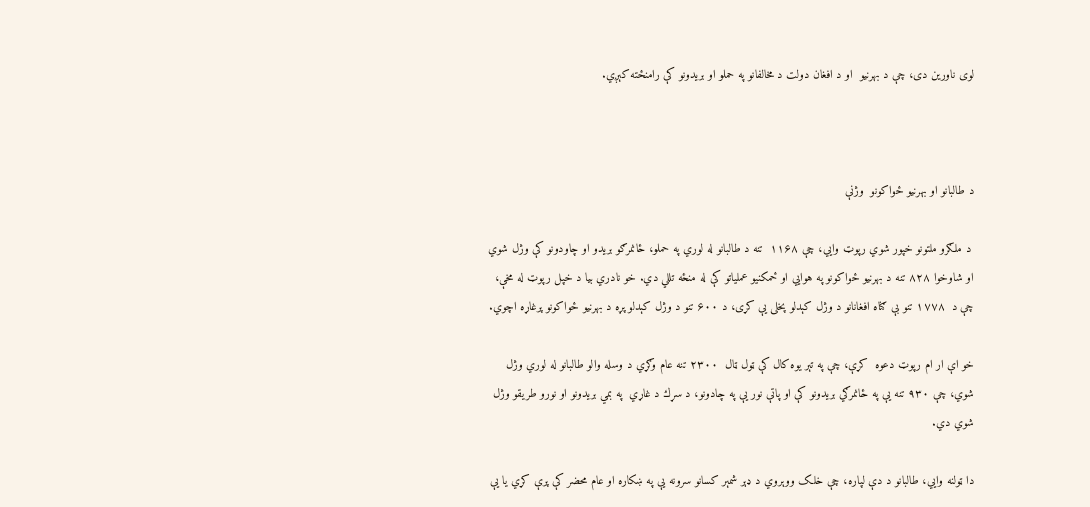لوى ناورين دى، چې د بهرنيو  او د افغان دولت د مخالفانو په حملو او بريدونو كې رامنځته كېږي.



د طالبانو او بهرنيو ځواكونو  وژنې

 د ملګرو ملتونو خپور شوي رپوټ وايي، چې ۱۱۶۸  تنه د طالبانو له لوري په حملو، ځانمرګو بريدو او چاودونو كې وژل شوي او شاوخوا ۸۲۸ تنه د بهرنيو ځواكونو په هوايي او ځمكنيو عملياتو كې له منځه تللي دي. خو نادري بيا د خپل رپوټ له مخې، چې د  ۱۷۷۸ تنو بې ګناه افغانانو د وژل كېدلو پخلى يې كړى، د ۶۰۰ تنو د وژل كېدلو پړه د بهرنيو ځواكونو پرغاړه اچوي.

خو اې ار ام رپوټ دعوه  كړې، چې په تېر يوه كال كې ټول ټال  ۲۳۰۰ تنه عام وګړي د وسله والو طالبانو له لوري وژل شوي، چې ۹۳۰ تنه يې په ځانمرګي بريدونو كې او پاتې نور يې په چادونو، د سړك د غاړي  په بمي بريدونو او نورو طريقو وژل شوي دي.

دا ټولنه وايي، طالبانو د دې لپاره، چې خلک ووېروي د ډېر شمېر کسانو سرونه يې په ښکاره او عام محضر کې پرې کړي يا يې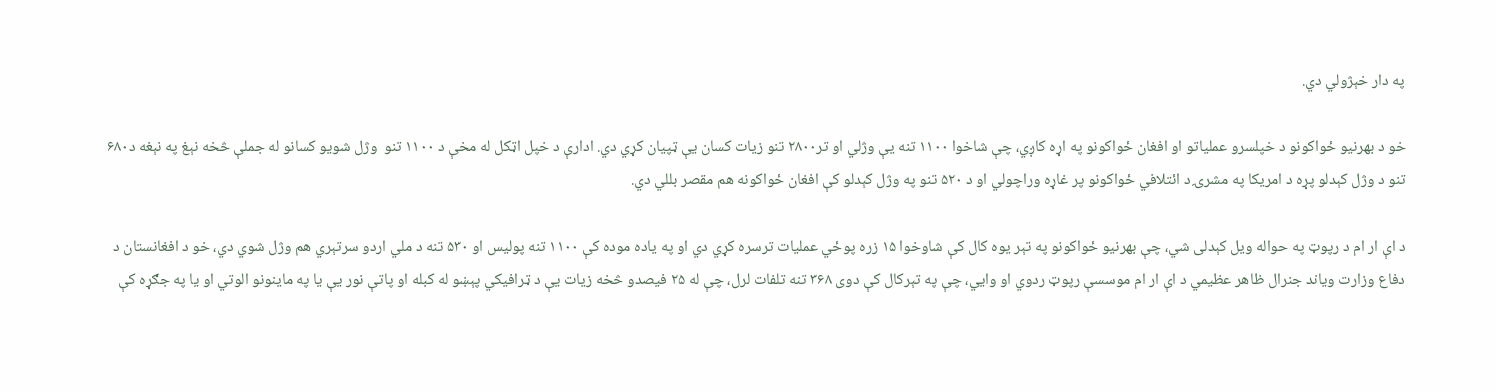په دار خېژولي دي.

خو د بهرنيو ځواكونو د خپلسرو عملياتو او افغان ځواكونو په اړه كاږي، چې شاخوا ۱۱۰۰ تنه يې وژلي او تر۲۸۰۰ تنو زيات كسان يې ټپيان كړي دي. ادارې د خپل اټكل له مخې د ۱۱۰۰ تنو  وژل شويو كسانو له جملې څخه نېغ په نېغه د۶۸۰ تنو د وژل كېدلو پړه د امريكا په مشرۍ د ائتلافي ځواكونو پر غاړه وراچولي او د ۵۲۰ تنو په وژل كېدلو كې افغان ځواكونه هم مقصر بللي دي.

د اې ار ام د رپوټ په حواله ويل كېدلى شي، چې بهرنيو ځواكونو په تېر يوه كال كې شاوخوا ۱۵ زره پوځي عمليات ترسره كړي دي او په ياده موده كې ۱۱۰۰ تنه پوليس او ۵۳۰ تنه د ملي اردو سرتېري هم وژل شوي دي، خو د افغانستان د دفاع وزارت وياند جنرال ظاهر عظيمي د اې ار ام موسسې رپوټ ردوي او وايي، چې په تېركال كې دوى ۳۶۸ تنه تلفات لرل، چې له ۲۵ فيصدو څخه زيات يې د ټرافيكي پېښو له كبله او پاتې نور يې يا په ماينونو الوتي او يا په جګړه كې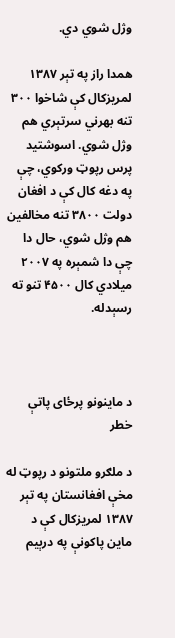وژل شوي دي.

همدا راز په تېر ۱۳۸۷ لمريزكال كې شاخوا ۳۰۰ تنه بهرني سرتېري هم وژل شوي. اسوشتيد پرس رپوټ وركوي، چې په دغه كال كې د افغان دولت ۳۸۰۰ تنه مخالفين هم وژل شوي، حال دا چې دا شمېره په ۲۰۰۷ ميلادي كال ۴۵۰۰ تنو ته رسېدله.



د ماينونو پرځاى پاتې خطر

د ملګرو ملتونو د رپوټ له مخې افغانستان په تېر ۱۳۸۷ لمريزكال كې د ماين پاكونې په درېيم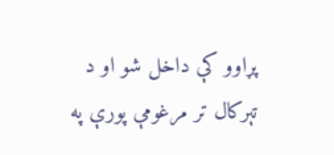پړاوو كې داخل شو او د تېركال تر مرغومې پورې په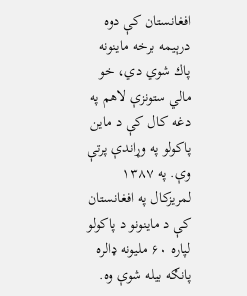افغانستان كې دوه درېيمه برخه ماينونه پاك شوي دي، خو مالي ستونزې لاهم په دغه كال كې د ماين پاكولو په وړاندې پرتې وې. په ۱۳۸۷ لمريزكال په افغانستان كې د ماينونو د پاكولو لپاره ۶۰ مليونه ډالره پانګه بيله شوې وه.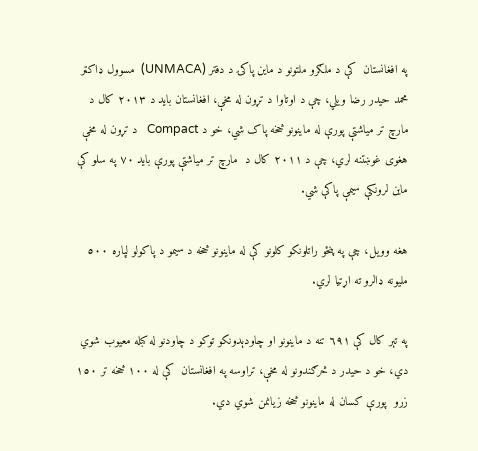په افغانستان  کې د ملګرو ملتونو د ماين پاکۍ د دفتر (UNMACA)  مسوول ډاکټر محمد حيدر رضا ويلي، چې د اوتاوا د تړون له مخې، افغانستان بايد د ٢٠١٣ کال د مارچ تر مياشتې پورې له ماينونو څخه پاک شي، خو د Compact   د تړون له مخې هغوى غوښتنه لري، چې د ٢٠١١ کال د  مارچ تر مياشتې پورې بايد ٧٠ په سلو کې ماين لرونکې سيمې پاکې شي.

هغه وويل، چې په پنځو راتلونکو کلونو کې له ماينونو څخه د سيمو د پاکولو لپاره ٥٠٠ مليونه ډالرو ته اړتيا لري.

په تېر کال کې ٦٩١ تنه د ماينونو او چاودېدونکو توکو د چاودنو له كبله معيوب شوي دي، خو د حيدر د څرګندونو له مخې، تراوسه په افغانستان  کې له ١٠٠ څخه تر ١٥٠ زرو  پورې کسان له ماينونو څخه زيانمن شوي دي.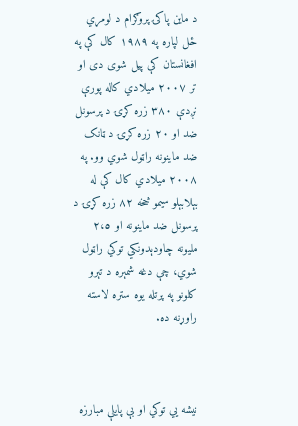د ماين پاکۍ پروګرام د لومړي ځل لپاره په ١٩٨٩ کال کې په افغانستان کې پيل شوى دى او تر ٢٠٠٧ ميلادي کاله پورې نږدې ٣٨٠ زره کړۍ د پرسونل ضد او ٢٠ زره کړۍ د ټانک ضد ماينونه راټول شوي وو. په ٢٠٠٨ ميلادي کال کې له بېلابېلو سيمو څخه ٨٢ زره کړۍ د پرسونل ضد ماينونه او ٢،٥ مليونه چاودېدونکي توکي راټول شوي، چې دغه شمېره د تېرو کلونو په پرتله يوه ستره لاسته راوړنه ده.



نيشه يي توكي او بې پايلې مبارزه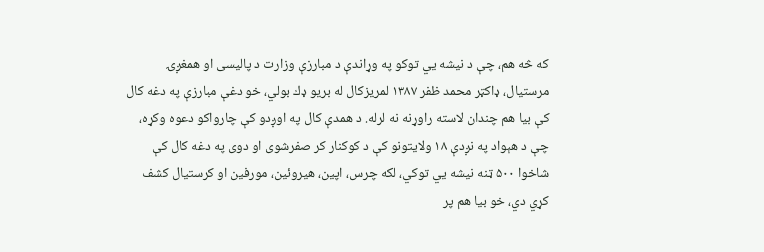كه څه هم، چې د نيشه يي توكو په وړاندې د مبارزې وزارت د پاليسى او همغږۍ مرستيال، ډاكټر محمد ظفر ۱۳۸۷ لمريزكال له بريو ډك بولي، خو دغې مبارزې په دغه كال كې بيا هم چندان لاسته راوړنه نه لرله. د همدې كال په اوږدو كې چارواكو دعوه وكړه، چې د هېواد په نږدې ۱۸ ولايتونو كې د كوكنار كر صفرشوى او دوى په دغه كال كې شاخوا ۵۰۰ ټنه نيشه يي توكي، لكه چرس، اپين، هيروئين، مورفين او كرستيال كشف كړي دي، خو بيا هم پر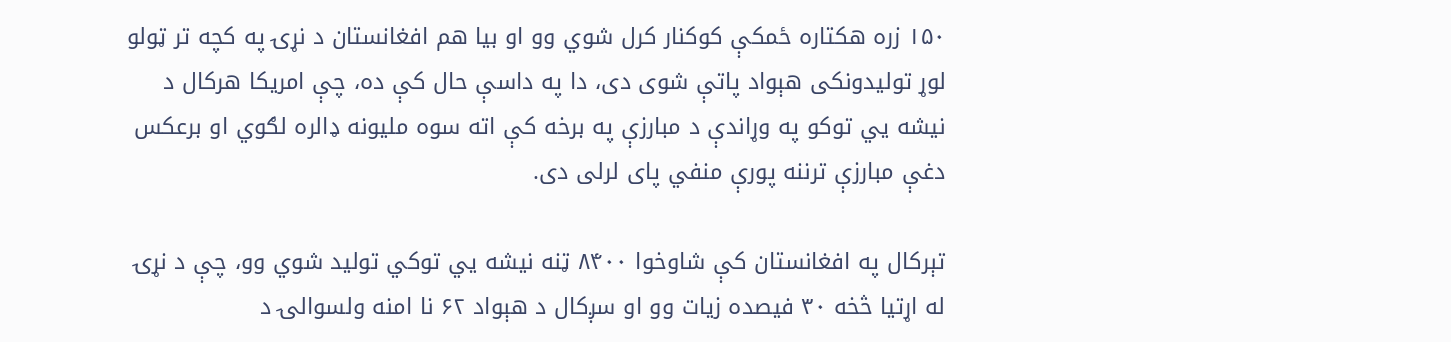۱۵۰ زره هكتاره ځمكې كوكنار كرل شوي وو او بيا هم افغانستان د نړۍ په كچه تر ټولو لوړ توليدونكى هېواد پاتې شوى دى، دا په داسې حال كې ده، چې امريكا هركال د نيشه يي توكو په وړاندې د مبارزې په برخه كې اته سوه مليونه ډالره لګوي او برعكس دغې مبارزې ترننه پورې منفي پاى لرلى دى.

تېركال په افغانستان كې شاوخوا ۸۴۰۰ ټنه نيشه يي توكي توليد شوي وو، چې د نړۍ له اړتيا څخه ۳۰ فيصده زيات وو او سږكال د هېواد ۶۲ نا امنه ولسوالۍ د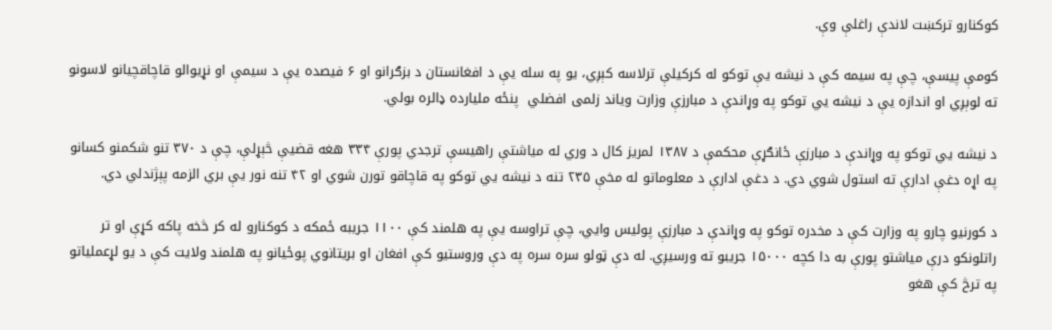كوكنارو تركښت لاندې راغلې وې.

كومې پيسې، چې په سيمه كې د نيشه يې توكو له كركيلې ترلاسه كېږي، يو په سله يې د افغانستان د بزګرانو او ۶ فيصده يې د سيمې او نړيوالو قاچاقچيانو لاسونو ته لوېږي او اندازه يې د نيشه يي توكو په وړاندې د مبارزې وزارت وياند زلمى افضلي  پنځه مليارده ډالره بولي.

د نيشه يي توكو په وړاندې د مبارزې ځانګړې محكمې د ۱۳۸۷ لمريز كال د وري له مياشتې راهيسې ترجدي پورې ۳۳۴ هغه قضيې څېړلې، چې د ۳۷۰ تنو شكمنو كسانو په اړه دغې ادارې ته استول شوي دي. د دغې ادارې د معلوماتو له مخې ۲۳۵ تنه د نيشه يي توكو په قاچاقو تورن شوي او ۴۲ تنه نور يې بري الزمه پېژندلي دي.

د كورنيو چارو په وزارت كې د مخدره توكو په وړاندې د مبارزې پوليس وايي، چې تراوسه يې په هلمند كې ۱۱۰۰ جريبه ځمكه د كوكنارو له كر څخه پاكه كړې او تر راتلونكو درې مياشتو پورې به دا كچه ۱۵۰۰۰ جريبو ته ورسيږي. له دې ټولو سره سره په دې وروستيو كې افغان او بريتانوي پوځيانو په هلمند ولايت كې د يو لړعملياتو په ترڅ كې هغو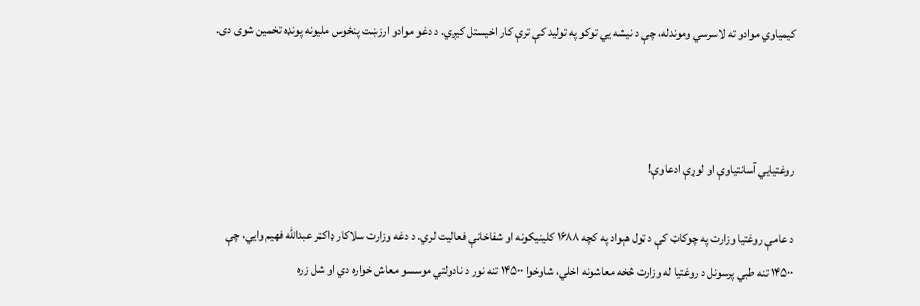كيمياوي موادو ته لاسرسي وموندله، چې د نيشه يي توكو په توليد كې ترې كار اخيستل كيږي. د دغو موادو ارزښت پنځوس مليونه پونډه تخمين شوى دى.



روغتيايي آسانتياوې او لوړې ادعاوې!

د عامې روغتيا وزارت په چوكاټ كې د ټول هېواد په كچه ۱۶۸۸ كلينيكونه او شفاخانې فعاليت لري. د دغه وزارت سلاكار ډاكټر عبدالله فهيم وايي، چې ۱۴۵۰۰ تنه طبي پرسونل د روغتيا له وزارت څخه معاشونه اخلي، شاوخوا ۱۴۵۰۰ تنه نور د نادولتي موسسو معاش خواره دي او شل زره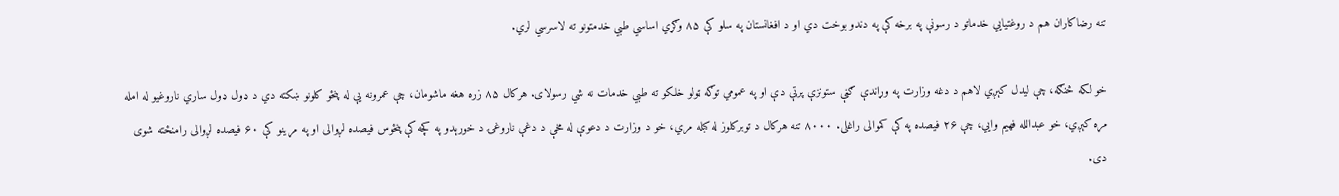تنه رضاكاران هم د روغتيايي خدماتو د رسونې په برخه كې په دندو بوخت دي او د افغانستان په سلو كې ۸۵ وګړي اساسي طبي خدمتونو ته لاسرسي لري.

خو لكه څنګه، چې ليدل كېږي لاهم د دغه وزارت په وړاندې ګڼې ستونزې پرتې دې او په عمومي توګه ټولو خلكو ته طبي خدمات نه شي رسولاى. هركال ۸۵ زره هغه ماشومان، چې عمرونه يې له پنځو كلونو ښكته دي د ډول ډول ساري ناروغيو له امله مړه كېږي، خو عبدالله فهيم وايي، چې ۲۶ فيصده په كې كموالى راغلى. ۸۰۰۰ تنه هركال د توبركلوز له كبله مري، خو د وزارت د دعوې له مخې د دغې ناروغۍ د خورېدو په كچه كې پنځوس فيصده لږوالى او په مړينو كې ۶۰ فيصده لږوالى رامنځته شوى دى.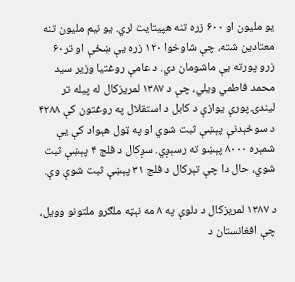يو مليون او ۶۰۰ زره تنه هپيتايت لري. يو نيم مليون تنه معتادين شته، چې شاوخوا ۱۲۰ زره يې ښځې او تر۶۰ زرو پورته يې ماشومان دي. د عامې روغتيا وزير سيد محمد فاطمي ويلي، چې د ۱۳۸۷ لمريزكال له پيله تر ليندۍ پورې يوازې د كابل د استقلال په روغتون كې ۴۲۸۸ د سوځېدنې پېښې ثبت شوي او په ټول هېواد كې يې شمېره ۸۰۰۰ پېښو ته رسېږي. سږكال د فلج ۴ پېښې ثبت شوي، حال دا چې تېركال د فلج ۳۱ پېښې ثبت شوې وې.

د ۱۳۸۷ لمريزكال د دلوې په ۸ مه نېټه ملګرو ملتونو وويل، چې افغانستان د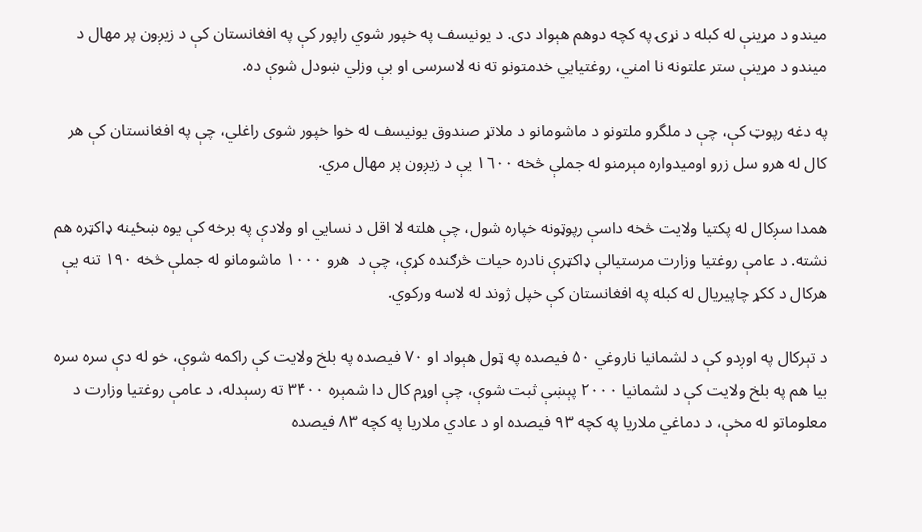ميندو د مړينې له كبله د نړۍ په كچه دوهم هېواد دى. د يونيسف په خپور شوي راپور كې په افغانستان کې د زيږون پر مهال د ميندو د مړينې ستر علتونه نا امني، روغتيايي خدمتونو ته نه لاسرسى او بې وزلي ښودل شوې ده.

په دغه رپوټ کې، چې د ملگرو ملتونو د ماشومانو د ملاتړ صندوق يونيسف له خوا خپور شوى راغلي، چې په افغانستان کې هر کال له هرو سل زرو اوميدواره مېرمنو له جملې څخه ١٦٠٠ يې د زيږون پر مهال مري.

همدا سږكال له پكتيا ولايت څخه داسې رپوټونه خپاره شول، چې هلته لا اقل د نسايي او ولادې په برخه كې يوه ښځينه ډاكټره هم نشته. د عامې روغتيا وزارت مرستيالې ډاكټرې نادره حيات څرګنده كړې، چې د  هرو ۱۰۰۰ ماشومانو له جملې څخه ۱۹۰ تنه يې هركال د ككړ چاپيريال له كبله په افغانستان كې خپل ژوند له لاسه وركوي.

د تېركال په اوږدو كې د لشمانيا ناروغي ۵۰ فيصده په ټول هېواد او ۷۰ فيصده په بلخ ولايت كې راكمه شوې، خو له دې سره سره بيا هم په بلخ ولايت كې د لشمانيا ۲۰۰۰ پېښې ثبت شوې، چې اوړم كال دا شمېره ۳۴۰۰ ته رسېدله، د عامې روغتيا وزارت د معلوماتو له مخې، د دماغي ملاريا په كچه ۹۳ فيصده او د عادي ملاريا په كچه ۸۳ فيصده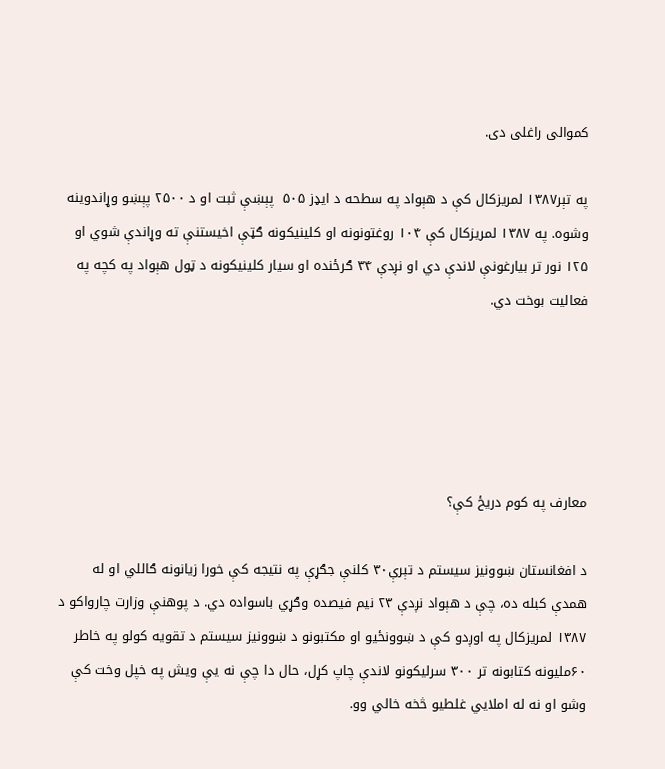كموالى راغلى دى.

په تېر۱۳۸۷ لمريزكال كې د هېواد په سطحه د ايډز ۵۰۵  پېښې ثبت او د ۲۵۰۰ پېښو وړاندوينه وشوه. په ۱۳۸۷ لمريزكال كې ۱۰۴ روغتونونه او كلينيكونه ګټې اخيستنې ته وړاندې شوي او ۱۲۵ نور تر بيارغونې لاندې دي او نږدې ۳۴ ګرځنده او سيار كلينيكونه د ټول هېواد په كچه په فعاليت بوخت دي.





معارف په كوم دريځ كې؟

د افغانستان ښوونيز سيستم د تېرې۳۰ كلنې جګړې په نتيجه كې خورا زيانونه ګاللي او له همدې كبله ده، چې د هېواد نږدې ۲۳ نيم فيصده وګړي باسواده دي. د پوهنې وزارت چارواكو د ۱۳۸۷ لمريزكال په اوږدو كې د ښوونځيو او مكتبونو د ښوونيز سيستم د تقويه كولو په خاطر ۶۰مليونه كتابونه تر ۳۰۰ سرليكونو لاندې چاپ كړل، حال دا چې نه يې ويش په خپل وخت كې وشو او نه له املايي غلطيو څخه خالي وو.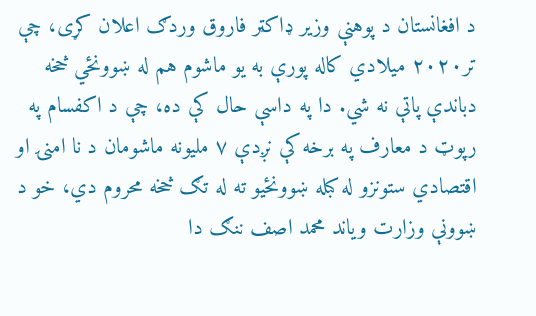د افغانستان د پوهنې وزير ډاكټر فاروق وردګ اعلان كړى، چې تر۲۰۲۰ ميلادي كاله پورې به يو ماشوم هم له ښوونځي څخه دباندې پاتې نه شي. دا په داسې حال كې ده، چې د اكفسام په رپوټ د معارف په برخه كې نږدې ۷ مليونه ماشومان د نا امنۍ او اقتصادي ستونزو له كبله ښوونځيو ته له تګ څخه محروم دي، خو د ښوونې وزارت وياند محمد اصف ننګ دا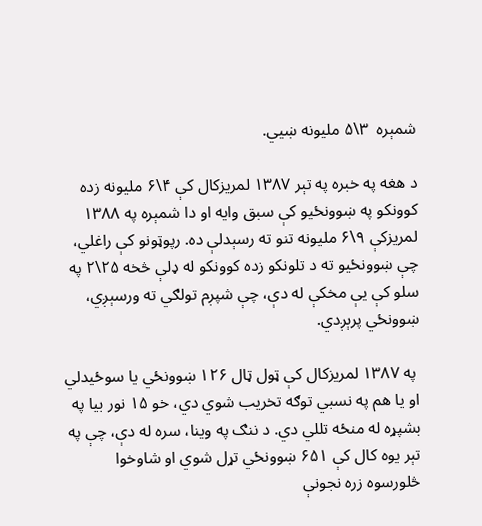شمېره  ۳\۵ مليونه ښيي.

د هغه په خبره په تېر ۱۳۸۷ لمريزكال كې ۴\۶ مليونه زده كوونكو په ښوونځيو كې سبق وايه او دا شمېره په ۱۳۸۸ لمريزكې ۹\۶ مليونه تنو ته رسېدلې ده. رپوټونو كې راغلي، چې ښوونځيو ته د تلونكو زده كوونكو له ډلې څخه ۲۵\۲ په سلو كې يې مخكې له دې، چې شپږم تولګي ته ورسېږي، ښوونځي پرېږدي.

 په ۱۳۸۷ لمريزكال كې ټول ټال ۱۲۶ ښوونځي يا سوځيدلي او يا هم په نسبي توګه تخريب شوي دي، خو ۱۵ نور بيا په بشپړه له منځه تللي دي. د ننګ په وينا، سره له دې، چې په تېر يوه كال كې ۶۵۱ ښوونځي تړل شوي او شاوخوا څلورسوه زره نجونې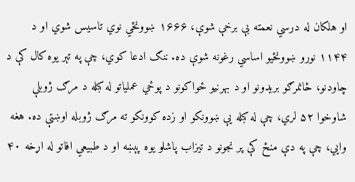او هلكان له درسي نعمته بې برخې شوې، ۱۶۶۶ ښوونځي نوي تاسيس شوي او د ۱۱۴۴ نورو ښوونځيو اساسي رغونه شوې ده. ننګ ادعا كوي، چې په تېر يوه كال كې د چاودنو، ځانمرګو بريدونو او د بهرنيو ځواكونو د پوځي عملياتو له كبله د مرګ ژوبلې شاوخوا ۵۲ لري، چې له كبله يې ښوونكو او زده كوونكو ته مرګ ژوبله اوښتې ده. هغه وايي، چې په دې منځ كې پر نجونو د تيزاب پاشلو يوه پېښه او د طبيعي افاتو له اړخه ۴۰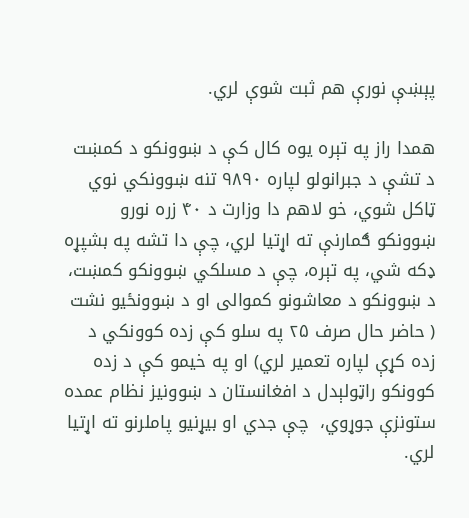پېښې نورې هم ثبت شوې لري.

همدا راز په تېره يوه كال كې د ښوونكو د كمښت د تشې د جبرانولو لپاره ۹۸۹۰ تنه ښوونكي نوي ټاكل شوي، خو لاهم دا وزارت د ۴۰ زره نورو ښوونكو ګمارنې ته اړتيا لري، چې دا تشه په بشپړه ډكه شي، په تېره، چې د مسلكي ښوونكو كمښت، د ښوونكو د معاشونو كموالى او د ښوونځيو نشت ( حاضر حال صرف ۲۵ په سلو كې زده كوونكي د زده كړې لپاره تعمير لري) او په خيمو كې د زده كوونكو راټولېدل د افغانستان د ښوونيز نظام عمده ستونزې جوړوي،  چې جدي او بيړنيو پاملرنو ته اړتيا لري.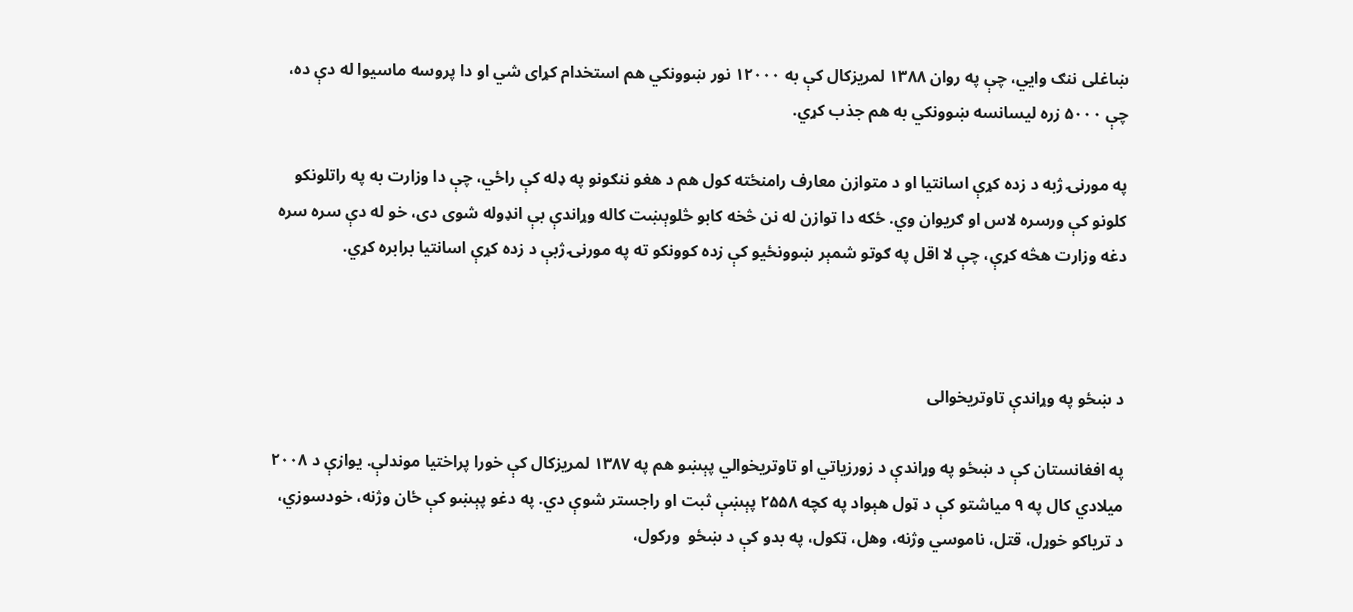ښاغلى ننګ وايي، چې په روان ۱۳۸۸ لمريزكال كې به ۱۲۰۰۰ نور ښوونكي هم استخدام كړاى شي او دا پروسه ماسيوا له دې ده، چې ۵۰۰۰ زره ليسانسه ښوونكي به هم جذب كړي.

په مورنۍ ژبه د زده كړې اسانتيا او د متوازن معارف رامنځته كول هم د هغو ننګونو په ډله كې راځي، چې دا وزارت به په راتلونكو كلونو كې ورسره لاس او ګريوان وي. ځكه دا توازن له نن څخه كابو څلوېښت كاله وړاندې بې انډوله شوى دى، خو له دې سره سره  دغه وزارت هڅه كړې، چې لا اقل په ګوتو شمېر ښوونځيو كې زده كوونكو ته په مورنۍ ژبې د زده كړې اسانتيا برابره كړي.



د ښځو په وړاندې تاوتريخوالى

په افغانستان كې د ښځو په وړاندې د زورزياتي او تاوتريخوالي پېښو هم په ۱۳۸۷ لمريزكال كې خورا پراختيا موندلې. يوازې د ۲۰۰۸ ميلادي كال په ۹ مياشتو كې د ټول هېواد په كچه ۲۵۵۸ پېښې ثبت او راجستر شوې دي. په دغو پېښو كې ځان وژنه، خودسوزي، د ترياكو خوړل، قتل، ناموسي وژنه، وهل، ټكول، په بدو كې د ښځو  وركول،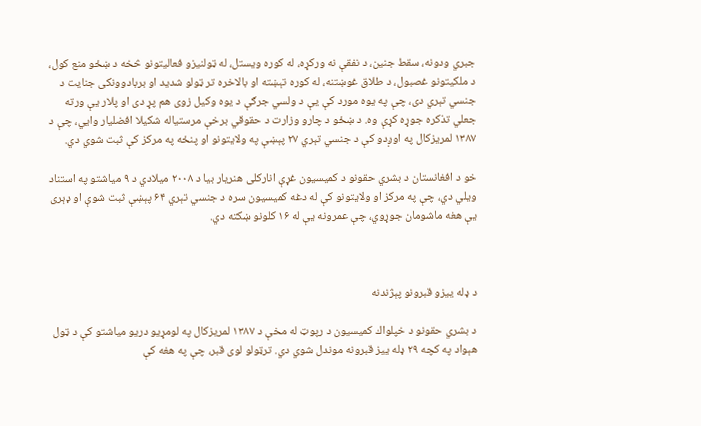جبري ودونه، سقط جنين، د نفقې نه وركړه، له كوره ويستل، له ټولنيزو فعاليتونو څخه د ښځو منع كول، د ملكيتونو غصبول، د طلاق غوښتنه، له كوره تېښته او بالاخره تر ټولو شديد او بربادوونكى جنايت د جنسي تېري دى، چې په يوه مورد كې يې د ولسي جرګې د يوه وكيل زوى هم پړ دى او پلار يې ورته جعلي تذكره جوړه كړې وه. د ښځو د چارو وزارت د حقوقي برخې مرستياله شكيلا افضليار وايي، چې د ۱۳۸۷ لمريزكال په اوږدو كې د جنسي تېري ۲۷ پېښې په ولايتونو او پنځه په مركز كې ثبت شوي دي.

خو د افغانستان د بشري حقونو د كميسيون غړې انارکلی هنريار بيا د ۲۰۰۸ ميلادي د ۹ مياشتو په استناد ويلي دي، چې په مركز او ولايتونو كې له دغه كميسيون سره د جنسي تېري ۶۴ پېښې ثبت شوې او ډېرى يې هغه ماشومان جوړوي، چې عمرونه يې له ۱۶ كلونو ښكته دي.



د ډله ييزو قبرونو پېژندنه

د بشري حقونو د خپلواك كميسيون د رپوټ له مخې د ۱۳۸۷ لمريزكال په لومړيو دريو مياشتو كې د ټول هېواد په كچه ۲۹ ډله ييز قبرونه موندل شوي دي. ترټولو لوى قبر، چې په هغه كې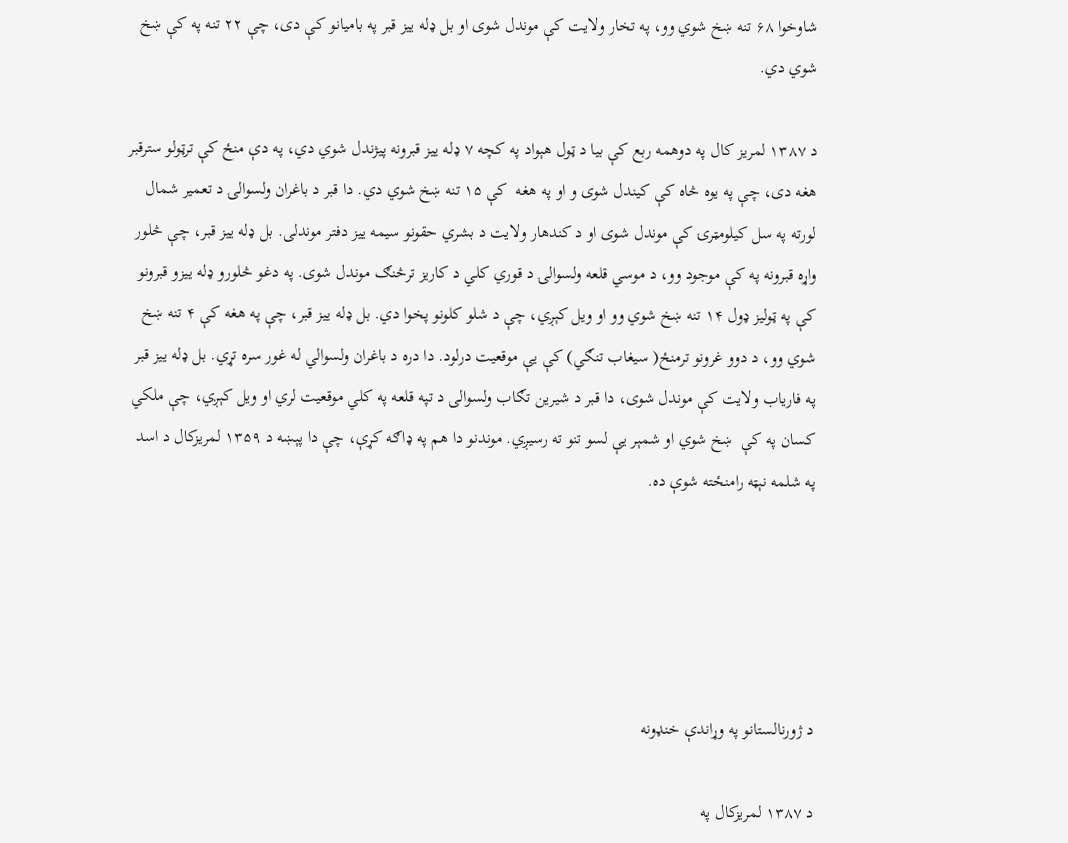شاوخوا ۶۸ تنه ښخ شوي وو، په تخار ولايت كې موندل شوى او بل ډله ييز قبر په باميانو كې دى، چې ۲۲ تنه په كې ښخ شوي دي.

د ۱۳۸۷ لمريز كال په دوهمه ربع كې بيا د ټول هېواد په كچه ۷ ډله ييز قبرونه پيژندل شوي دي، په دې منځ كې ترټولو سترقبر هغه دى، چې په يوه څاه كې كيندل شوى و او په هغه  كې ۱۵ تنه ښخ شوي دي. دا قبر د باغران ولسوالۍ د تعمير شمال لورته په سل كيلومټرۍ كې موندل شوى او د كندهار ولايت د بشري حقونو سيمه ييز دفتر موندلى. بل ډله ييز قبر، چې څلور واړه قبرونه په كې موجود وو، د موسي قلعه ولسوالۍ د قوري كلي د كاريز ترڅنګ موندل شوى. په دغو څلورو ډله ييزو قبرونو كې په ټوليز ډول ۱۴ تنه ښخ شوي وو او ويل كېږي، چې د شلو كلونو پخوا دي. بل ډله ييز قبر، چې په هغه كې ۴ تنه ښخ شوي وو، د دوو غرونو ترمنځ( سيغاب تنګي) كې يې موقعيت درلود. دا دره د باغران ولسوالي له غور سره تړي. بل ډله ييز قبر په فارياب ولايت كې موندل شوى، دا قبر د شيرين تګاب ولسوالى د تپه قلعه په كلي موقعيت لري او ويل كېږي، چې ملكي كسان په كې  ښخ شوي او شمېر يې لسو تنو ته رسيږي. موندنو دا هم په ډاګه كړې، چې دا پېښه د ۱۳۵۹ لمريزكال د اسد په شلمه نېټه رامنځته شوې ده.





د ژورنالستانو په وړاندې خنډونه

د ۱۳۸۷ لمريزكال په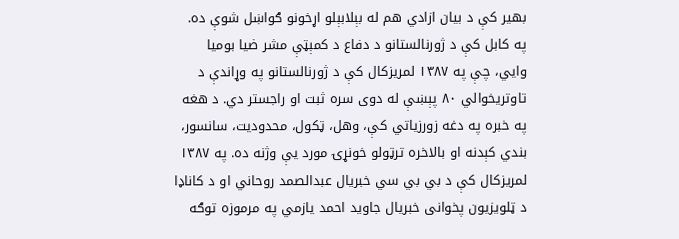بهير كې د بيان ازادي هم له بېلابېلو اړخونو ګواښل شوې ده. په كابل كې د ژورنالستانو د دفاع د كمېټې مشر ضيا بوميا وايي، چې په ۱۳۸۷ لمريزكال كې د ژورنالستانو په وړاندې د تاوتريخوالي ۸۰ پېښې له دوى سره ثبت او راجستر دي. د هغه په خبره په دغه زورزياتي كې، وهل، ټكول، محدوديت، سانسور، بندي كېدنه او بالاخره ترټولو خونړۍ مورد يې وژنه ده. په ۱۳۸۷ لمريزكال كې د بي بي سي خبريال عبدالصمد روحاني او د كاناډا د ټلويزيون پخوانى خبريال جاويد احمد يازمي په مرموزه توګه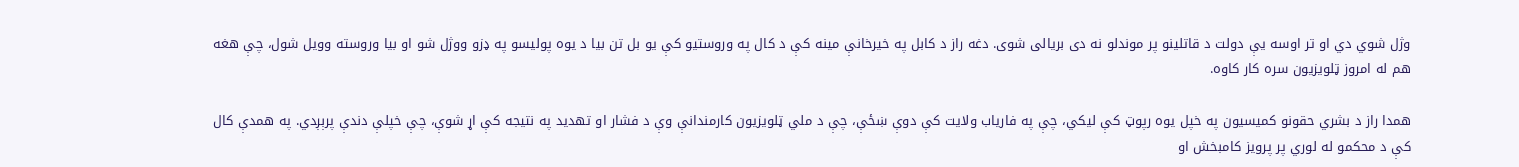وژل شوي دي او تر اوسه يې دولت د قاتلينو پر موندلو نه دى بريالى شوى. دغه راز د كابل په خيرخانې مينه كې د كال په وروستيو كې يو بل تن بيا د يوه پوليسو په ډزو ووژل شو او بيا وروسته وويل شول، چې هغه هم له امروز ټلويزيون سره كار كاوه.

همدا راز د بشري حقونو كميسيون په خپل يوه رپوټ كې ليكي، چې په فارياب ولايت كې دوې ښځې، چې د ملي ټلويزيون كارمندانې وې د فشار او تهديد په نتيجه كې اړ شوې، چې خپلې دندې پرېږدي. په همدې كال كې د محكمو له لوري پر پرويز كامبخش او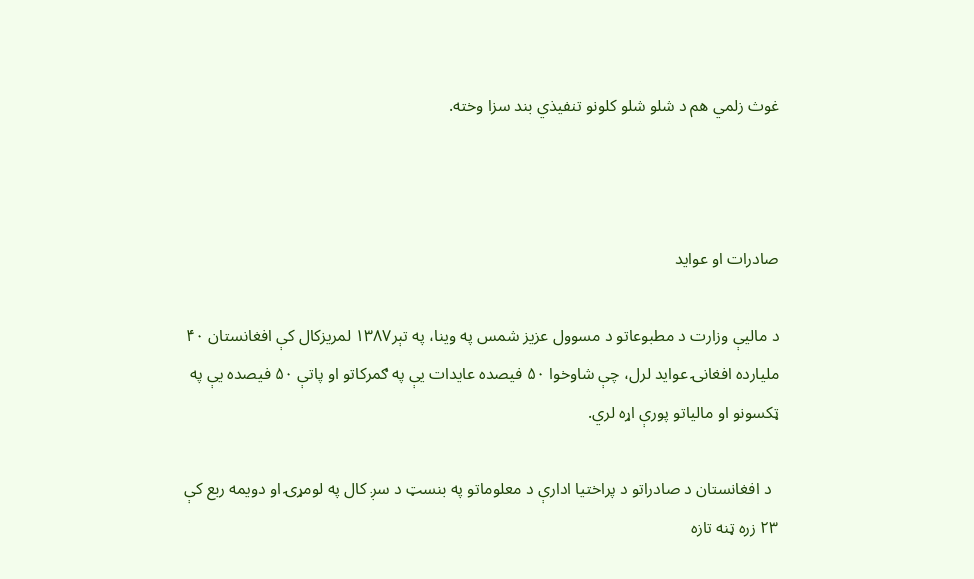غوث زلمي هم د شلو شلو كلونو تنفيذي بند سزا وخته.



صادرات او عوايد

د ماليې وزارت د مطبوعاتو د مسوول عزيز شمس په وينا، په تېر۱۳۸۷ لمريزكال كې افغانستان ۴۰ مليارده افغانۍ عوايد لرل، چې شاوخوا ۵۰ فيصده عايدات يې په ګمركاتو او پاتې ۵۰ فيصده يې په ټكسونو او مالياتو پورې اړه لري.

  د افغانستان د صادراتو د پراختيا ادارې د معلوماتو په بنسټ د سږ كال په لومړۍ او دويمه ربع كې ۲۳ زره ټنه تازه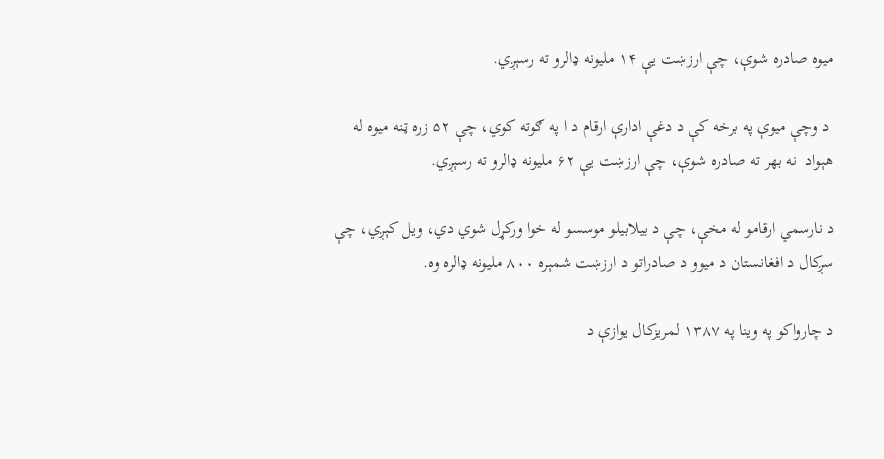ميوه صادره شوې، چې ارزښت يې ۱۴ مليونه ډالرو ته رسېږي.

 د وچې ميوې په برخه كې د دغې ادارې ارقام د ا په ګوته كوي، چې ۵۲ زره ټنه ميوه له هېواد  نه بهر ته صادره شوې، چې ارزښت يې ۶۲ مليونه ډالرو ته رسېږي.

د نارسمي ارقامو له مخې، چې د بيلابيلو موسسو له خوا وركړل شوي دي، ويل كېږي، چې سږكال د افغانستان د ميوو د صادراتو د ارزښت شمېره ۸۰۰ مليونه ډالره وه.

د چارواكو په وينا په ۱۳۸۷ لمريزكال يوازې د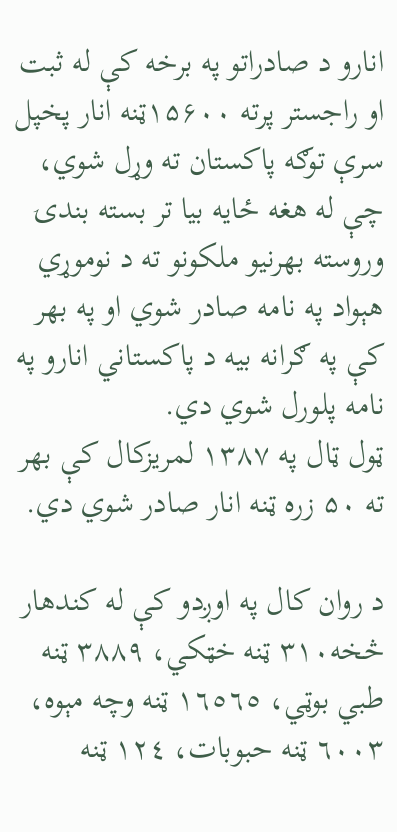انارو د صادراتو په برخه كې له ثبت او راجستر پرته ۱۵۶۰۰ټنه انار پخپل سرې توګه پاكستان ته وړل شوي، چې له هغه ځايه بيا تر بسته بندۍ  وروسته بهرنيو ملكونو ته د نوموړي هېواد په نامه صادر شوي او په بهر كې په ګرانه بيه د پاكستاني انارو په نامه پلورل شوي دي.
ټول ټال په ۱۳۸۷ لمريزكال كې بهر ته ۵۰ زره ټنه انار صادر شوي دي.

د روان کال په اوږدو کې له کندهار څخه٣١٠ ټنه خټکي، ٣٨٨٩ ټنه طبي بوټي، ١٦٥٦٥ ټنه وچه مېوه، ٦٠٠٣ ټنه حبوبات، ١٢٤ ټنه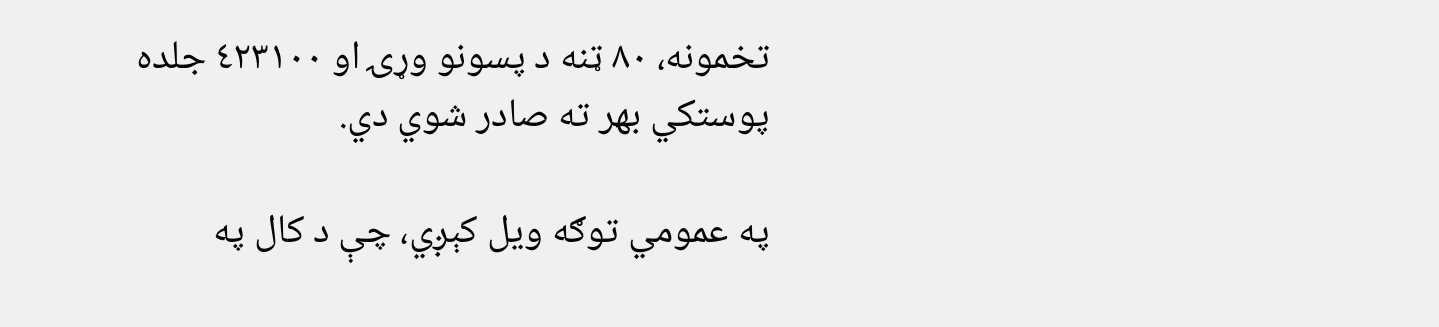تخمونه، ٨٠ ټنه د پسونو وړۍ او ٤٢٣١٠٠ جلده پوستکي بهر ته صادر شوي دي.

په عمومي توګه ويل كېږي، چې د كال په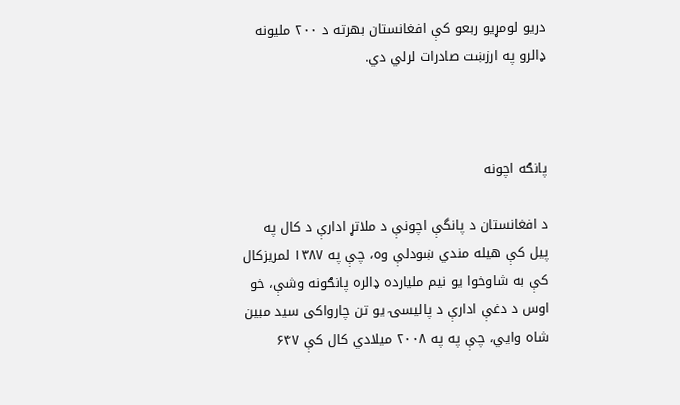دريو لومړيو ربعو كې افغانستان بهرته د ۲۰۰ مليونه ډالرو په ارزښت صادرات لرلي دي.



پانګه اچونه

د افغانستان د پانگې اچونې د ملاتړ ادارې د كال په پيل كې هيله مندي ښودلې وه، چې په ۱۳۸۷ لمريزكال كې به شاوخوا يو نيم مليارده ډالره پانګونه وشې، خو اوس د دغې ادارې د پاليسۍ يو تن چارواكى سيد مبين شاه وايي، چې په په ۲۰۰۸ ميلادي كال كې ۶۴۷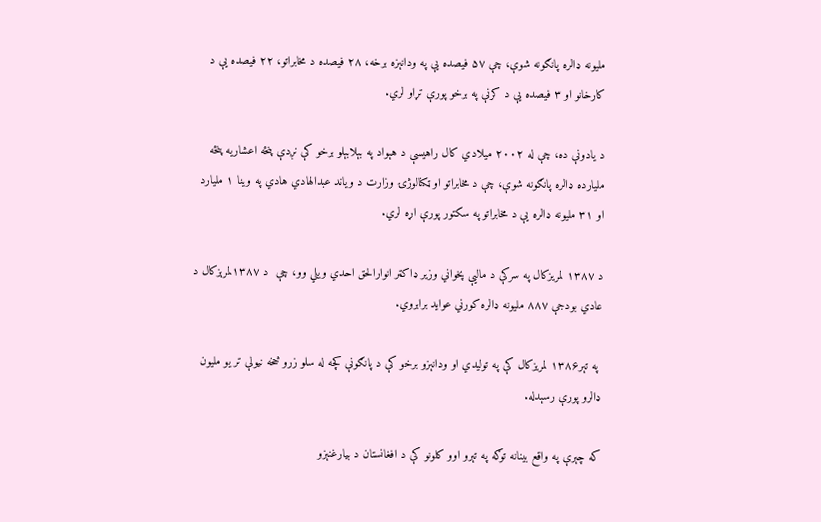مليونه ډالره پانګونه شوې، چې ۵۷ فيصده يې په ودانېزه برخه، ۲۸ فيصده د مخابراتو، ۲۲ فيصده يې د كارخانو او ۳ فيصده يې د كرنې په برخو پورې تړاو لري.

د يادونې ده، چې له ۲۰۰۲ ميلادي كال راهيسې د هېواد په بېلابېلو برخو كې نږدې پنځه اعشاريه پنځه مليارده ډالره پانګونه شوې، چې د مخابراتو او ټكنالوژۍ وزارت د وياند عبدالهادي هادي په وينا ۱ مليارد او ۳۱ مليونه ډالره يې د مخابراتو په سكتور پورې اړه لري.

د ۱۳۸۷ لمريزكال په سركې د ماليې پخواني وزير ډاکټر انوارالحق احدي ويلي وو، چې  د ۱۳۸۷لمرېزكال د عادي بودجې ٨٨٧ مليونه ډالره کورني عوايد برابروي.

 په تېر۱۳۸۶ لمريزكال كې په توليدي او ودانېزو برخو كې د پانګونې كچه له سلو زرو څخه نيولې تر يو مليون ډالرو پورې رسېدله.

كه چېرې په واقع بينانه توګه په تېرو اوو كلونو كې د افغانستان د بيارغنېزو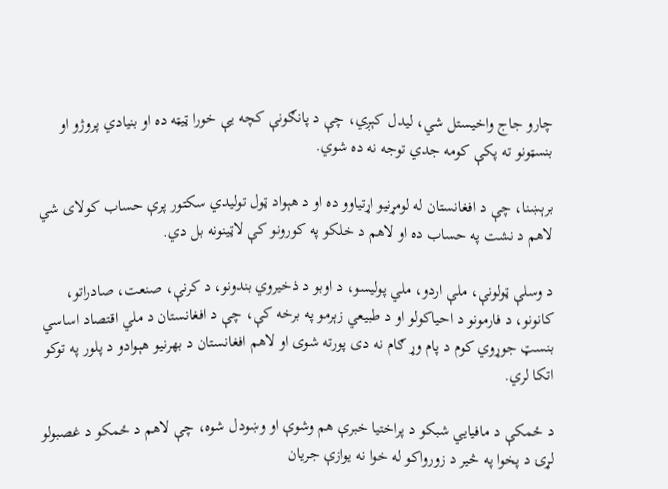چارو جاج واخيستل شي، ليدل كېږي، چې د پانګونې كچه يې خورا ټيټه ده او بنيادي پروژو او بنسټونو ته پكې كومه جدي توجه نه ده شوي.

برېښنا، چې د افغانستان له لومړنيو اړتياوو ده او د هېواد ټول توليدي سكتور پرې حساب كولاى شي لاهم د نشت په حساب ده او لاهم د خلكو په كورونو كې لاټينونه بل دي.

د وسلې ټولونې، ملې اردو، ملي پوليسو، د اوبو د ذخيروي بندونو، د كرنې، صنعت، صادراتو،  كانونو، د فارمونو د احياكولو او د طبيعي زېرمو په برخه كې، چې د افغانستان د ملي اقتصاد اساسي بنسټ جوړوي كوم د پام وړ ګام نه دى پورته شوى او لاهم افغانستان د بهرنيو هېوادو د پلور په توكو اتكا لري.

د ځمكې د مافيايي شبكو د پراختيا خبرې هم وشوې او وښودل شوه، چې لاهم د ځمكو د غصبولو لړۍ د پخوا په څير د زورواكو له خوا نه يوازې جريان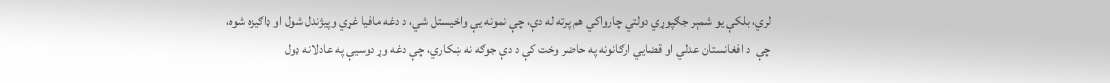لري، بلكې يو شمېر جګپوړي دولتي چارواكي هم پرته له دې، چې نمونه يې واخيستل شي، د دغه مافيا غړي وپيژندل شول او ډاګيزه شوه، چې  د افغانستان عدلي او قضايي ارګانونه په حاضر وخت كې د دې جوګه نه ښكاري، چې دغه وړ دوسيې په عادلانه ډول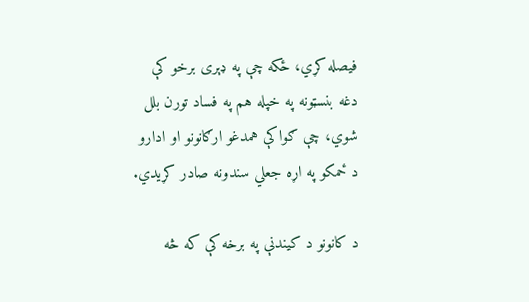فيصله كړي، ځكه چې په ډېرى برخو كې دغه بنسټونه په خپله هم په فساد تورن بلل شوي، چې ګواكې همدغو ارګانونو او ادارو د ځمكو په اړه جعلي سندونه صادر كړيدي.

د كانونو د كيندنې په برخه كې كه څه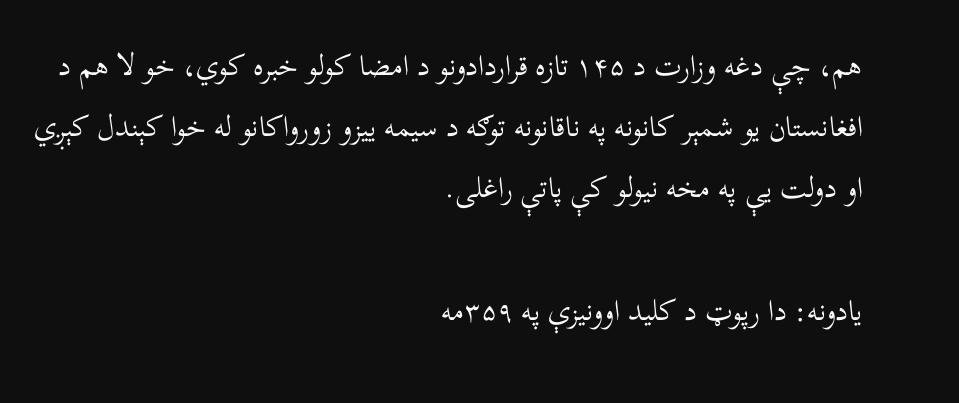هم، چې دغه وزارت د ۱۴۵ تازه قراردادونو د امضا كولو خبره كوي، خو لا هم د افغانستان يو شمېر كانونه په ناقانونه توګه د سيمه ييزو زورواكانو له خوا كېندل كېږي او دولت يې په مخه نيولو كې پاتې راغلى.

یادونه: دا رپوټ د کلید اوونیزې په ۳۵۹مه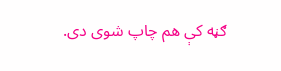ګڼه کې هم چاپ شوی دی.